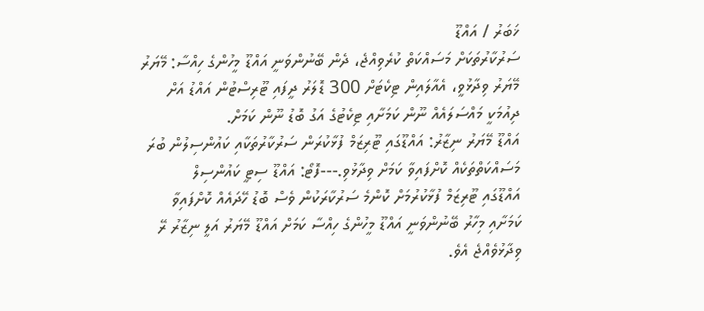ޚަބަރު / އައްޑޫ
ސަރުކާރުތަކަށް މަސައްކަތް ކުރެވިއްޖެ، ދެން ބޭނުންވަނީ އައްޑޫ މީހުންގެ ހިއްސާ: މޭޔަރު
މޭޔަރު ވިދާޅުވީ، އެއާލައިން ޓިކެޓަށް 300 ޑޮލަރު ދީފައި ޓޫރިސްޓުން އައްޑު އަށް ދިއުމަކީ މައްސަލައެއް ނޫން ކަމަށާއި ޓިކެޓުގެ އަގު ބޮޑު ނޫން ކަމަށް.
އައްޑޫ މޭޔަރު ނިޒާރު: އައްޑޫގައި ޓޫރިޒަމް ފުޅާކުރަން ސަރުކާރުތަކާއި ކައުންސިލުން ބުރަ މަސައްކަތްތަކެއް ކޮށްފައިވާ ކަމަށް ވިދާޅުވި.---ފޮޓޯ: އައްޑޫ ސިޓީ ކައުންސިލް
އައްޑޫގައި ޓޫރިޒަމް ފުޅާކުރުމަށް ކޮންމެ ސަރުކާރަކުން ވެސް ބޮޑު ހޭދައެއް ކޮށްފައިވާ ކަމަށާއި މިހާރު ބޭނުންވަނީ އައްޑޫ މީހުންގެ ހިއްސާ ކަމަށް އައްޑޫ މޭޔަރު އަލީ ނިޒާރު ރޭ ވިދާޅުވެއްޖެ އެވެ.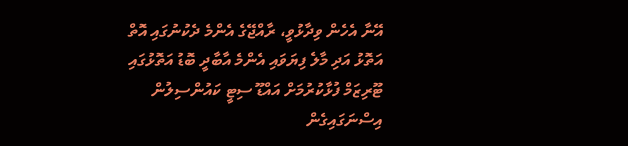އޭނާ އެހެން ވިދާޅުވީ، ރާއްޖޭގެ އެންމެ ދެކުނުގައި އޮތް އަތޮޅު އަދި މާލެ ފިޔަވައި އެންމެ އާބާދީ ބޮޑު އަތޮޅުގައި ޓޫރިޒަމް ފުޅާކުރުމަށް އައްޑޫ ސިޓީ ކައުންސިލުން އިސްނަގައިގެން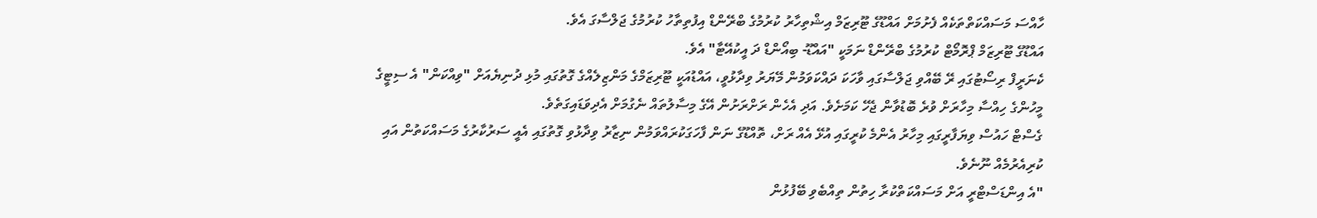ހާއްސަ މަސައްކަތްތަކެއް ފެށުމަށް އައްޑޫގެ ޓޫރިޒަމް އިޝްތިހާރު ކުރުމުގެ ބްރޭންޑް އިފުތިތާހު ކުރުމުގެ ޖަލްސާގަ އެވެ.
އައްޑޫގެ ޓޫރިޒަމް ޕްރޮމޯޓް ކުރުމުގެ ބްރޭންޑް ނަމަކީ "އައްޑޫ- ބިއޯންޑް ދަ އީކުއޭޓާ" އެވެ.
ކެނަރީފް ރިސޯޓުގައި ރޭ ބޭއްވި ޖަލްސާގައި ވާހަކަ ދައްކަވަމުން މޭޔަރު ވިދާޅުވީ، އައްޑުއަކީ ޓޫރިޒަމްގެ މަންޒިލެއްގެ ގޮތުގައި މުޅި ދުނިޔެއަށް "ވިއްކަން" އެ ސިޓީގެ މީހުންގެ ހިއްސާ މިހާރަށް ވުރެ ބޮޑުވާން ޖެހޭ ކަމަށެވެ. އަދި އެހެން ރަށްރަށުން އޭގެ މިސާލުތައް ނެގުމަށް އެދިވަޑައިގަތެވެ.
ގެސްޓް ހައުސް ވިޔަފާރީގައި މިހާރު އެންމެ ކުރީގައި އުޅޭ އެއް ރަށް، ތޮއްޑޫގެ ނަން ފާހަގަކުރައްވަމުން ނިޒާރު ވިދާޅުވި ގޮތުގައި އެއީ ސަރުކާރުގެ މަސައްކަތުން އައި ކުރިއެރުމެއް ނޫނެވެ.
"އެ އިންޑަސްޓްރީ އަށް މަސައްކަތްކުރާ ހިތުން ތިއްބެވި ބޭފުޅުން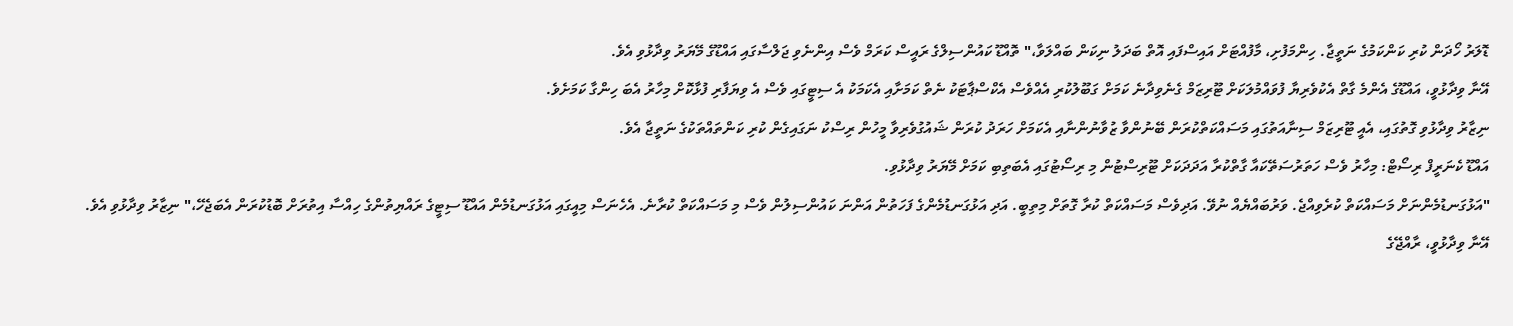ޑޮލަރު ހޯދަން ކުރި ކަންކަމުގެ ނަތީޖާ. ހިންމަފުށި، މާފުއްޓަށް އައިސްފައި އޮތް ބަދަލު ނިކަން ބައްލަވާ،" ތޮއްޑޫ ކައުންސިލްގެ ރައީސް ކަރަމް ވެސް އިންނެވި ޖަލްސާގައި އައްޑޫގެ މޭޔަރު ވިދާޅުވި އެވެ.
އޭނާ ވިދާޅުވީ، އައްޑޫގެ އެންމެ ގާތް އެކުވެރިޔާ ފުވައްމުލަކަށް ޓޫރިޒަމް ގެނެވިދާނެ ކަމަށް ގަބޫލުކުރި އެއްވެސް އެކްސްޕާޓަކު ނެތް ކަމަށާއި އެކަމަކު އެ ސިޓީގައި ވެސް އެ ވިޔަފާރި ފުޅާކޮށް މިހާރު އެބަ ހިންގާ ކަމަށެވެ.
ނިޒާރު ވިދާޅުވި ގޮތުގައި، އެއީ ޓޫރިޒަމް ސިނާއަތުގައި މަސައްކަތްކުރަން ބޭނުންވާ ޒުވާނުންނާއި އެކަމަށް ހަރަދު ކުރަން ޝައުގުވެރިވާ މީހުން ރިސްކު ނަގައިގެން ކުރި ކަންތައްތަކުގެ ނަތީޖާ އެވެ.
އައްޑޫ ކެނަރީފް ރިސޯޓް: މިހާރު ވެސް ހަތަރުސަތޭކައާ ގާތްކުރާ އަދަދަކަށް ޓޫރިސްޓުން މި ރިސޯޓުގައި އެބަތިބި ކަމަށް މޭޔަރު ވިދާޅުވި.
"އަޅުގަނޑުމެންނަށް މަސައްކަތް ކުރެވިއްޖެ. ވަރުބައްޔެއް ނުވޭ. އަދިވެސް މަސައްކަތް ކުރާ ގޮތަށް މިތިބީ. އަދި އަޅުގަނޑުމެންގެ ފަހަތުން އަންނަ ކައުންސިލުން ވެސް މި މަސައްކަތް ކުރާނެ. އެހެނަސް މިއީގައި އަޅުގަނޑުމެން އައްޑޫ ސިޓީގެ ރައްޔިތުންގެ ހިއްސާ އިތުރަށް ބޮޑުކުރަން އެބަޖެހޭ،" ނިޒާރު ވިދާޅުވި އެވެ.
އޭނާ ވިދާޅުވީ، ރާއްޖޭގެ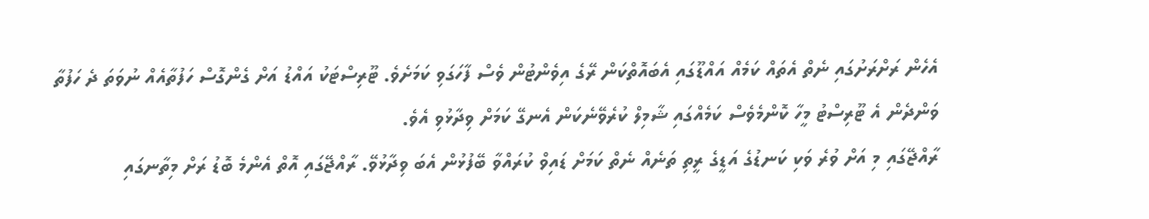އެހެން ރަށްރަށުގައި ނެތް އެތައް ކަމެއް އައްޑޫގައި އެބައޮތްކަން ރޭގެ އިވެންޓުން ވެސް ފާހަގަވި ކަމަށެވެ. ޓޫރިސްޓަކު އައްޑު އަށް ގެންގޮސް ހަފުތާއެއް ނުވަތަ ދެ ހަފުތާ ވަންދެން އެ ޓޫރިސްޓު މީހާ ކޮންމެވެސް ކަމެއްގައި ޝާމިލް ކުރެވޭނެކަން އެނގޭ ކަމަށް ވިދާޅުވި އެވެ.
ރާއްޖޭގައި މި އަށް ވުރެ ވަކި ކަނޑުގެ އަޑީގެ ރީތި ތަނެއް ނެތް ކަމަށް ޑައިވް ކުރައްވާ ބޭފުޅުން އެބަ ވިދާޅުވޭ. ރާއްޖޭގައި އޮތް އެންމެ ބޮޑު ރަށް މިތާނގައި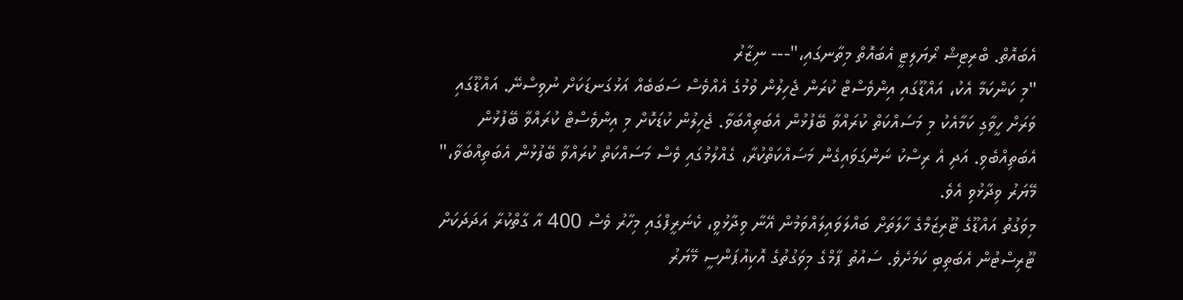އެބައޮތް. ބްރިޓިޝް ރޯޔަލިޓީ އެބައޮތް މިތާނގައި،"--- ނިޒާރު
"މި ކަންކަމާ އެކު، އައްޑޫގައި އިންވެސްޓް ކުރަން ޖެހިލުން ވުމުގެ އެއްވެސް ސަބަބެއް އަޅުގަނޑަކަށް ނުވިސްނޭ. އައްޑޫގައި ވަރަށް ހީވާގި ކަމާއެކު މި މަސައްކަތް ކުރައްވާ ބޭފުޅުން އެބަތިއްބަވާ. ޖެހިލުން ކުޑަކޮށް މި އިންވެސްޓް ކުރައްވާ ބޭފުޅުން އެބަތިއްބެވި. އަދި އެ ރިސްކު ނަންގަވައިގެން މަސައްކަތްކުރާ، ގެއްލުމުގައި ވެސް މަސައްކަތް ކުރައްވާ ބޭފުޅުން އެބަތިއްބަވާ،" މޭޔަރު ވިދާޅުވި އެވެ.
މިވަގުތު އައްޑޫގެ ޓޫރިޒަމްގެ ހާލަތަށް ބައްލަވައިލައްވަމުން އޭނާ ވިދާޅުވީ، ކެނަރީފްގައި މިހާރު ވެސް 400 އާ ގާތްކުރާ އަދަދަކަށް ޓޫރިސްޓުން އެބަތިބި ކަމަށެވެ. ސައުތު ޕާމްގެ މިވަގުތުގެ އޮކިއުޕަންސީ މޭޔަރު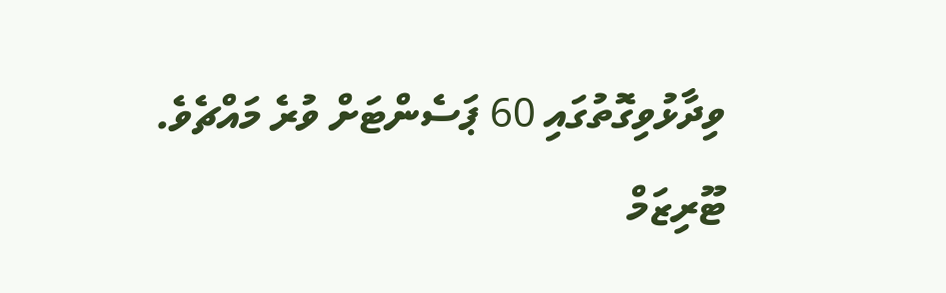ވިދާޅުވިގޮތުގައި 60 ޕަސެންޓަށް ވުރެ މައްޗެވެ.
ޓޫރިޒަމް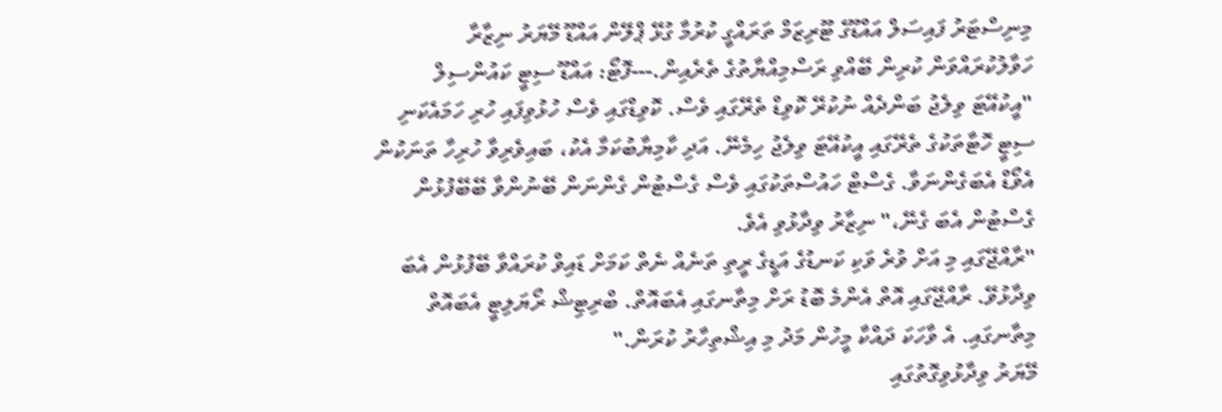މިނިސްޓަރު ފައިސަލް އައްޑޫގެ ޓޫރިޒަމް ތަރައްގީ ކުރުމާ ގުޅޭ ޕްލޭން އައްޑޫ މޭޔަރު ނިޒާރާ ހަވާލުކުރައްވަން ކުރިން ބޭއްވި ރަސްމިއްޔާތުގެ ތެރެއިން.---ފޮޓޯ: އައްޑޫ ސިޓީ ކައުންސިލް
"އީކުއޭޓަ ވިލެޖު ބަންދެއް ނުކުރޭ ކޮވިޑް ތެރޭގައި ވެސް. ކޮވިޑްގައި ވެސް ހުޅުވިފައި ހުރި ހަމައެކަނި ސިޓީ ހޮޓާތަކުގެ ތެރޭގައި އީކުއޭޓަ ވިލެޖު ހިމެނޭ. އަދި ކާމިޔާބުކަމާ އެކު، ބައިވެރިވާ ހުރިހާ ތަނަކުން އެވޯޑް އެބަގެންނަވާ. ގެސްޓް ހައުސްތަކުގައި ވެސް ގެސްޓުން ގެންނަން ބޭނުންވާ ބޭބޭފުޅުން ގެސްޓުން އެބަ ގެނޭ،" ނިޒާރު ވިދާޅުވި އެވެ.
"ރާއްޖޭގައި މި އަށް ވުރެ ވަކި ކަނޑުގެ އަޑީގެ ރީތި ތަނެއް ނެތް ކަމަށް ޑައިވް ކުރައްވާ ބޭފުޅުން އެބަ ވިދާޅުވޭ. ރާއްޖޭގައި އޮތް އެންމެ ބޮޑު ރަށް މިތާނގައި އެބައޮތް. ބްރިޓިޝް ރޯޔަލިޓީ އެބައޮތް މިތާނގައި. އެ ވާހަކަ ދައްކާ މީހުން މަދު މި އިޝްތިހާރު ކުރަން."
މޭޔަރު ވިދާޅުވިގޮތުގައި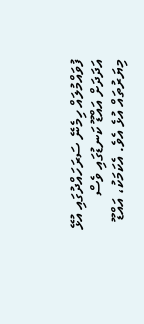ފުވައްމުލައް ހިމެނޭ ސަރަހައްދުގައި އުޅޭ އަދަދަށް އައްޑޫ ކަނޑުގައި ވެސް މިޔަރުތައް އުޅެ އެވެ. އެކަމަކު، އައްޑޫ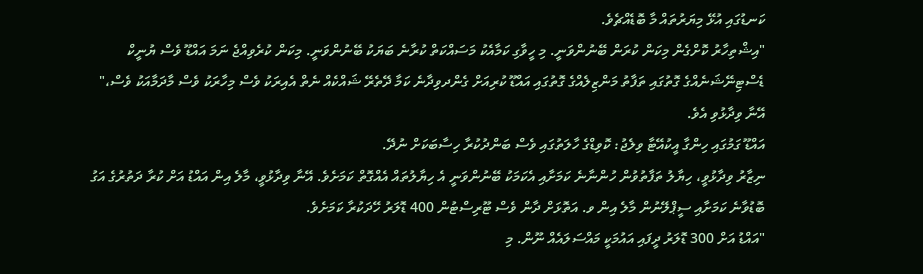ކަނޑުގައި އުޅޭ މިޔަރުތައް މާ ބޮޑެއްޗެވެ.
"އިޝްތިހާރު ކޮށްގެން މިކަން ކުރަން ބޭނުންވަނީ. މި ހީވާގި ކަމާއެކު މަސައްކަތް ކުރާނެ ބަޔަކު ބޭނުންވަނީ. މިކަން ކުރެވިއްޖެ ނަމަ އައްޑޫ ވެސް ޔުނީކް ޑެސްޓިނޭޝަނެއްގެ ގޮތުގައި ތަފާތު މަންޒިލެއްގެ ގޮތުގައި އައްޑޫ ކުރިއަށް ގެންދވިދާނެ ކަމާ ދޭތެރޭ ޝައްކެއް ނެތް އެއިރަކު ވެސް މިހާރަކު ވެސް މާދަމާއަކު ވެސް،" އޭނާ ވިދާޅުވި އެވެ.
އައްޑޫ ގަމުގައި ހިންގާ އީކުއޭޓާ ވިލެޖު: ކޮވިޑްގެ ހާލަތުގައި ވެސް ބަންދުކުރާ ހިސާބަކަށް ނުދޭ.
ނިޒާރު ވިދާޅުވީ، ހިޔާލު ތަފާތުވުން ހުންނާނެ ކަމަށާއި އެކަމަކު ބޭނުންވަނީ އެ ހިޔާލުތައް އެއްގޮތް ކަމަށެވެ. އޭނާ ވިދާޅުވީ، މާލެ އިން އައްޑު އަށް ކުރާ ދަތުރުގެ އަގު ބޮޑުވާނެ ކަމަށާއި ސީޕްލޭނުން މާލެ އިން ވ. އަތޮޅަށް ދާން ވެސް ޓޫރިސްޓުން 400 ޑޮލަރު ހޭދަކުރާ ކަމަށެވެ.
"އައްޑު އަށް 300 ޑޮލަރު ދީފައި އައުމަކީ މައްސަލައެއް ނޫން. މި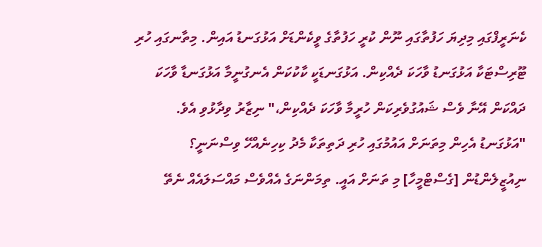ކެނަރީފްގައި މިދިޔަ ހަފުތާގައި ނޫން ކުރީ ހަފުތާގެ ވީކެންޑަށް އަޅުގަނޑު އައިން. މިތާނގައި ހުރި ޓޫރިސްޓަކާ އަޅުގަނޑު ވާހަކަ ދެއްކިން. އަޅުގަނޑަކީ ކާކުކަން އެނގުނީމާ އަޅުގަނޑާ ވާހަކަ ދައްކަން އޭނާ ވެސް ޝައުގުވެރިކަން ހުރީމާ ވާހަކަ ދެއްކިން،" ނިޒާރު ވިދާޅުވި އެވެ.
"އަޅުގަނޑު އެހިން މިތަނަށް އައުމުގައި ހުރި ދަތިތަކާ މެދު ކިހިނެއްހޭ ވިސްނަނީ؟ ނިއުޒީލެންޑުން [ގެސްޓްމީހާ] މި ތަނަށް އައީ. ތިމަންނަގެ އެއްވެސް މައްސަލައެއް ނެތޭ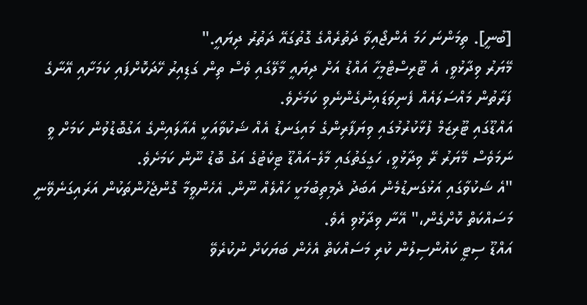[ބުނީ]. ތިމަންނަ ހަމަ އެންޖޯއިވާ ދަތުރެއްގެ ގޮތުގައޭ ދަތުރު ދިޔައީ."
މޭޔަރު ވިދާޅުވީ، އެ ޓޫރިސްޓްމީހާ އައްޑު އަށް ދިޔައީ މާލޭގައި ވެސް ތިން ގަޑިއިރު ހޭދަކޮށްފައި ކަމަށާއި އޭނާގެ ފަރާތުން މައްސަލައެއް ފެނިވަޑައިނުގެންނެވި ކަމަށެވެ.
އައްޑޫގައި ޓޫރިޒަމް ފުޅާކުރުމުގައި ވިޔަފާރިންގެ މައިގަނޑު އެއް ޝަކުވާއަކީ އެއާލައިންގެ އަގުބޮޑުވުން ކަމަށް ވީ ނަމަވެސް މޭޔަރު ރޭ ވިދާޅުވީ، ހަގީގަތުގައި މާލެ-އައްޑޫ ޓިކެޓުގެ އަގު ބޮޑު ނޫން ކަމަށެވެ.
"އެ ޝަކުވާގައި އަޅުގަނޑުމެން އަބަދު ދެމިތިބުމަކީ ހައްލެއް ނޫން. އެހެންވީމާ ގޮންޖެހުންތަކުން އަރައިގަނެވޭނީ މަސައްކަތް ކޮށްގެން،" އޭނާ ވިދާޅުވި އެވެ.
އައްޑޫ ސިޓީ ކައުންސިލުން ކުރި މަސައްކަތް އެހެން ބަޔަކަށް ނުކުރެވޭ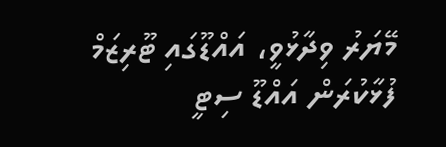މޭޔަރު ވިދާޅުވީ، އައްޑޫގައި ޓޫރިޒަމް ފުޅާކުރަން އައްޑޫ ސިޓީ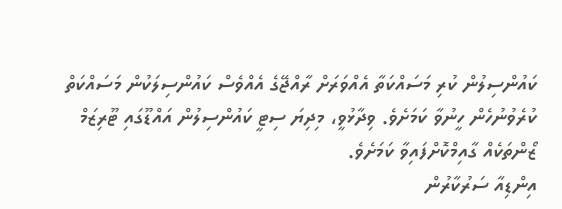ކައުންސިލުން ކުރި މަސައްކަތާ އެއްވަރަށް ރާއްޖޭގެ އެއްވެސް ކައުންސިލަކުން މަސައްކަތް ކުރެވުނުހެން ހީނުވާ ކަމަށެވެ. ވިދާޅުވީ، މިދިޔަ ސިޓީ ކައުންސިލުން އައްޑޫގައި ޓޫރިޒަމް ޒޯންތަކެއް ގާއިމްކޮށްފައިވާ ކަމަށެވެ.
އިންޑިއާ ސަރުކާރުން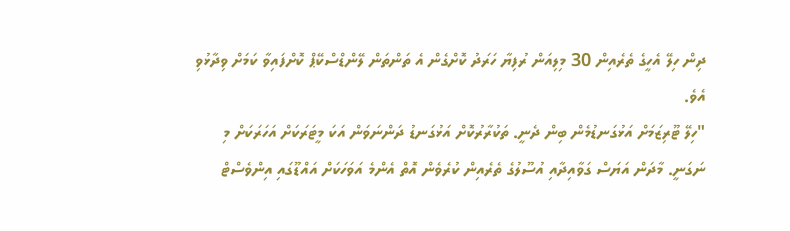ދިން ހިލޭ އެހީގެ ތެރެއިން 30 މިލިއަން ރުފިޔާ ހަރަދު ކޮށްގެން އެ ތަންތަން ލޭންޑްސްކޭޕް ކޮށްފައިވާ ކަމަށް ވިދާޅުވި އެވެ.
"ހިލޭ ޓޫރިޒަމަށް އަޅުގަނޑުމެން ބިން ދެނީ. ތަކުރާރުކޮށް އަޅުގަނޑު ދަންނަވަން އަކަ މީޓަރަކަށް އަހަރަކަށް މި ނަގަނީ. މާދަން އަޔަސް ގަވާއިދާއި އުސޫލުގެ ތެރެއިން ކުރެވެން އޮތް އެންމެ އަވަހަކަށް އައްޑޫގައި އިންވެސްޓް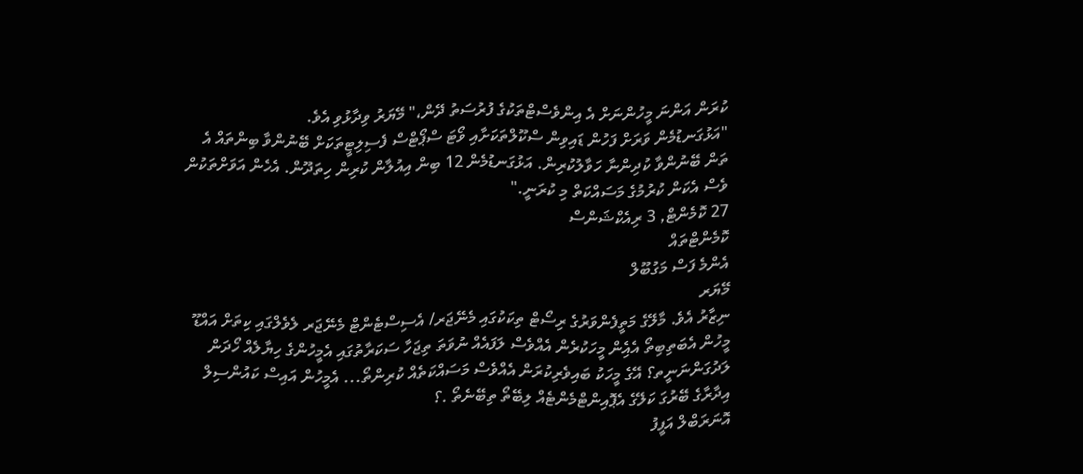ކުރަން އަންނަ މީހުންނަށް އެ އިންވެސްޓްތަކުގެ ފުރުސަތު ދޭން،" މޭޔަރު ވިދާޅުވި އެވެ.
"އަޅުގަނޑުމެން ވަރަށް ފަހުން ޑައިވިން ސްކޫލްތަކަށާއި ވޯޓަ ސްޕޯޓްސް ފެސިލިޓީތަކަށް ބޭނުންވާ ބިންތައް އެ ތަން ބޭނުންވާ ކުދިންނާ ހަވާލުކުރިން. އަޅުގަނޑުމެން 12 ބިން އިއުލާން ކުރިން ހިތަދޫން. އެހެން އަވަށްތަކުން ވެސް އެކަން ކުރުމުގެ މަސައްކަތް މި ކުރަނީ."
27 ކޮމެންޓް, 3 ރިއެކްޝަންސް
ކޮމެންޓްތައް
އެންމެ ފަސް މަގުބޫލް
މޭޔަރ
ނިޒާރު އެވެ. މާލޭގެ މަތީފެންވަރުގެ ރިސޯޓް ތިކަކުގައި މެނޭޖަރ/ އެސިސްޓެންޓް މެނޭޖަރ ލެވެލްގައި ކިތަށް އައްޑޫ މީހުން އެބަތިބިތޯ އެއެިން މީހަކުރެން އެއްވެސް ލަފައެއް ނުވަތަ ތިޖަހާ ސަކަރާތުގައި އެމީހުންގެ ހިޔާލެއް ހޯދަން ލަދުގަންނަނީތ؟ އޭގެ މީހަކު ބައިވެރިކުރަން އެއްވެސް މަސައްކަތެއް ކުރިންތޯ... އެމީހުން އައިސް ކައުންސިލް އިދާރާގެ ބޭރުގަ ކަލޭގެ އެޕޮއިންޓްމެންޓެއް ލިބޭތޯ ތިބޭނެތޯ .؟
އޮނަރަބްލް އަފީފު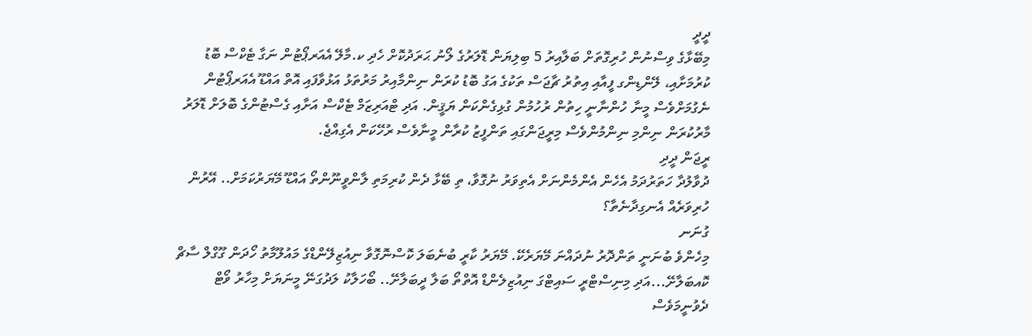ދީދީ
މިބޭޅާގެ ވިސްނުން ހުރިގޮތަށް ބަލާއިރު 5 ބިލިޔަން ޑޮލަރުގެ ލޯނު ޙަރަދުކޮށް ހެދި ކ.މާލޭ އެއަރޕޯޓުން ނަގާ ޓެކްސް ބޮޑު ކުރުމަށާއި، ލޭންޑިންގ ފީއާއި އިތުރު ޗާޖަސް ތަކުގެ އަގު ބޮޑު ކުރަން ނިންމާއިރު މަރުތަޅު އަޅުވާފައި އޮތް އައްޑޫ އެއަރޕޯޓުން ނެގުމަށްވެސް މީނާ ހުންނާނީ ހިތުން ރުހުމުން ގުޅިގެންކަން ޔަޤީން. އަދި ޓްއަރިޒަމް ޓެކްސް އަށާއި ގެސްޓުންގެ ބޮލަށް ޑޮލަރު މާރުކުރަން ނިންމި ނިންމުންވެސް މިރީޖަންގައި ތަންފީޒު ކުރާން މީނާވެސް ރުހޭކަން އެގިއްޖެ.
ރީޖަން ދީދި
ދުވާލުދާ ހަތަރުދަމު އެހެން އެންމެންނަށް އެތިވަރު ނުގޮވާ، ތި ބޭޅާ ދެން ކުރިމަތި ލާންވީނޫންތޯ އައްޑޫ މޭޔަރުކަމަށް.. އޭރުން ހުރިވަރެއް އެނގިދާނެތާ؟
ގުނަނ
މިހެންވެ ބުނަނީ ތަންދޮރު ނުދައްނަ މޭޔަރެކޭ. މޭޔަރު ކާރީ ބުނެބަލަ ކޮސްނޮގޮވާ ނިއުޒިލޭންޑްގެ މައުލޫމާތު ހޯދަން ގޫގްލް ސާޗް ކޮއބަލާށޭ...އަދި މިނިސްޓްރީ ސައިޓްގަ ނިއުޒިލެންޑް އޮތްތޯ ބަލާ ދީބަލާށޭ.. ބޯހަލާކު ލަދުގަނޭ މީނަޔަށް މިހާރު ވޯޓް ދެވުނީމަވެސް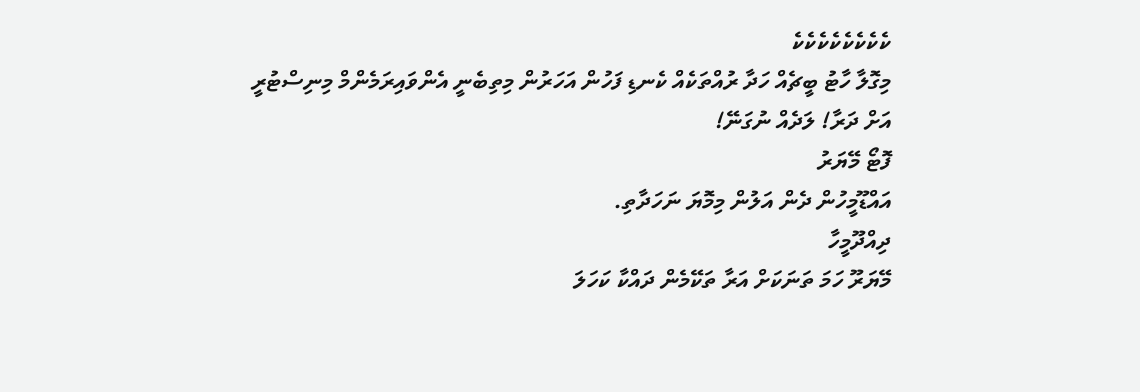ކެކެކެކެކެކެކެކެ
މިގޮލާ ހާޓު ބީޗެއް ހަދާ ރުއްތަކެއް ކެނޑި ފަހުން އަހަރުން މިތިބެނީ އެންވައިރަމެންމް މިނިސްޓުރީ އަށް ދަރާ! ލަދެއް ނުގަނޭ!
ފޮޓޯ މޭޔަރު
އައްޑޫމީހުން ދެން އަލުން މިމޮޔަ ނަހަދާތި.
ދިއްދޫމީހާ
މޭޔަރޫ ހަމަ ތަނަކަށް އަރާ ތަކޭމެން ދައްކާ ކަހަލަ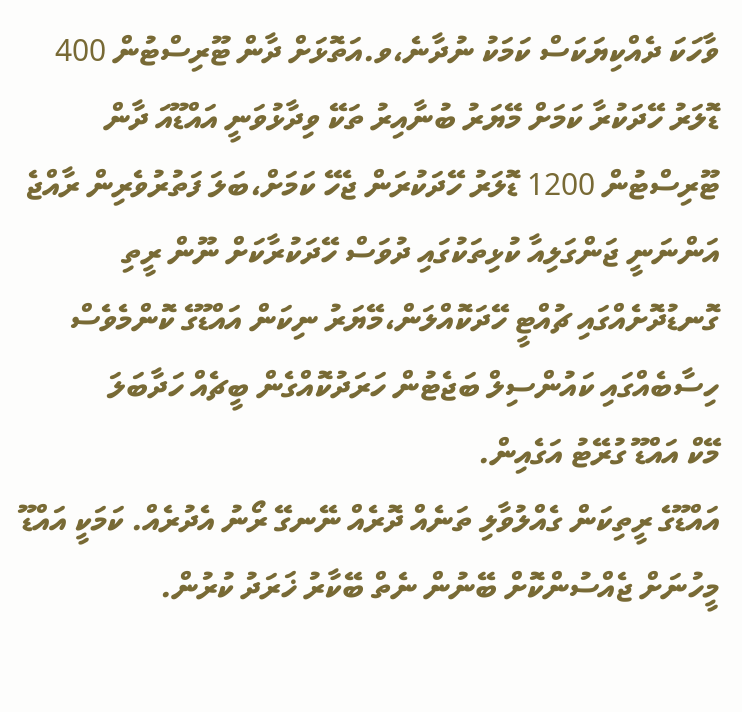ވާހަކަ ދެއްކިޔަކަސް ކަމަކު ނުދާނެ،ވ.އަތޮޅަށް ދާން ޓޫރިސްޓުން 400 ޑޮލަރު ހޭދަކުރާ ކަމަށް މޭޔަރު ބުނާއިރު ތަކޭ ވިދާޅުވަނީ އައްޑޫއަ ދާން ޓޫރިސްޓުން 1200 ޑޮލަރު ހޭދަކުރަން ޖެހޭ ކަމަށް،ބަލަ ފަތުރުވެރިން ރާއްޖެ އަންނަނީ ޖަންގަލިއާ ކުޅިތަކުގައި ދުވަސް ހޭދަކުރާކަށް ނޫން ރީތި ގޮނޑުދޮށެއްގައި ޗުއްޓީ ހޭދަކޮއްލަން،މޭޔަރު ނިކަން އައްޑޫގެ ކޮންމެވެސް ހިސާބެއްގައި ކައުންސިލް ބަޖެޓުން ހަރަދުކޮއްގެން ބީޗެއް ހަދާބަލަ
މޭކް އައްޑޫ ގުރޭޓު އަގެއިން.
އައްޑޫގެ ރީތިކަން ގެއްލުވާލި ތަނެއް ދޮރެއް ނޭނގޭ ރޯނު އެދުރެއް. ކަމަކީ އައްޑޫ މީހުނަށް ޖެއްސުންކޮށް ބޭނުން ނެތް ބޭކާރު ޚަރަދު ކުރުން.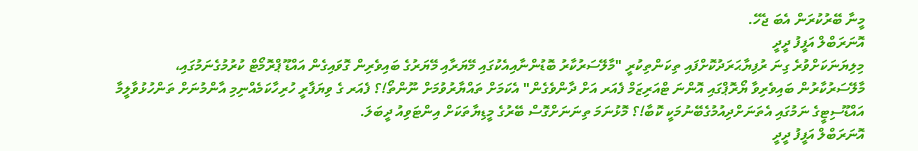މީނާ ބޭރުކުރަން އެބަ ޖެހޭ.
އޮނަރަބްލް އަފީފު ދީދީ
މިލިޔަނަކަށްވުރެ ގިނަ ރުފިޔާޙަރަދުކޮށްފައި ތިކަންތިކުރީ "މާލޭސަރުކާރު ބޮޑުންނާއިއެކުގައި މޭޔަރާއި މޭޔަރުގެ ބައިވެރިން ގޮވައިގެން އައްޑޫ ޕްރޮމޯޓް ކުރުމުގެނަމުގައި، މާލޭސަރުކާރުން ބައިވެރިވާ ޔޯރޮޕްގައި އޮންނަ ޓްއަރިޒަމް ފެއަރ އަށް ދާންވެގެން" އެކަމަށް ތައްޔާރުވުމަށް ނޫންތޯ!؟ ފެއަރ ގެ ވިޔަފާރީ ހުރިހާކަމެއްނިމި އާންމުނަށް ތަންހުޅުވާލީމާ އައްޑޫސިޓީގެ ނަމުގައި އެތަނަށްދިއުމުގެބޭނުމަކީ ކޮބާ!؟ މޮޅުނަމަ ތިނަނަށްގޮސް ބޭރުގެ މީޑިޔާތަކަށް އިންޓަވިއު ދީބަލަ.
އޮނަރަބްލް އަފީފު ދީދީ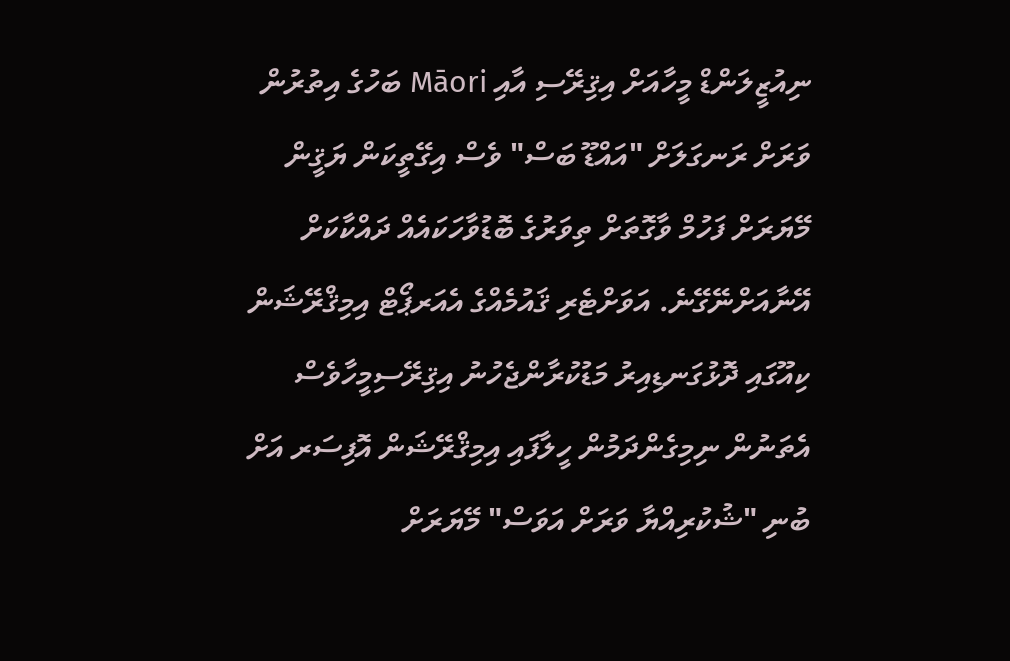ނިއުޒީލަންޑް މީހާއަށް އިޤިރޭސި އާއި Māori ބަހުގެ އިތުރުން ވަރަށް ރަނގަލަށް "އައްޑޫ ބަސް" ވެސް އިގޭތީކަން ޔަޤީން މޭޔަރަށް ފަހުމް ވާގޮތަށް ތިވަރުގެ ބޮޑުވާހަކައެއް ދައްކާކަށް އޭނާއަށްނޭގޭނެ. އަވަށްޓެރި ޤައުމެއްގެ އެއަރޕޯޓް އިމިޤްރޭޝަން ކިއޫގައި ދޮޅުގަނޑިއިރު މަޑުކުރާންޖެހުނު އިޤިރޭސިމީހާވެސް އެތަނުން ނިމިގެންދަމުން ހީލާފައި އިމިޤްރޭޝަން އޮފިސަރ އަށް ބުނި "ޝުކުރިއްޔާ ވަރަށް އަވަސް" މޭޔަރަށް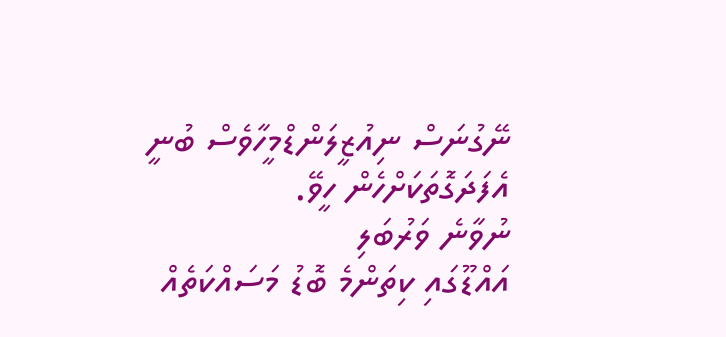ނޭގުނަސް ނިއުޒީލަންޑްމީހާވެސް ބުނީ އެފަދަގޮތަކަށްހެން ހީވޭ.
ނުވާނެ ވަރުބަލި
އައްޑޫގައި ކިތަންމެ ބޮޑު މަސައްކަތެއް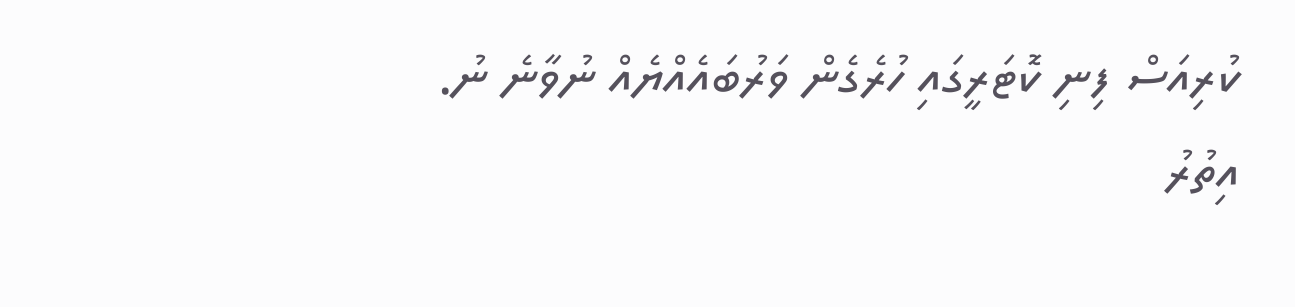ކުރިއަސް ފިނި ކޮޓަރީގައި ހުރެގެން ވަރުބައެއްޔެއް ނުވާނެ ނު.
އިތުރު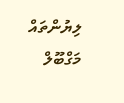ލިޔުންތައް
މަގްބޫލް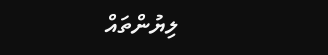ލިޔުންތައް